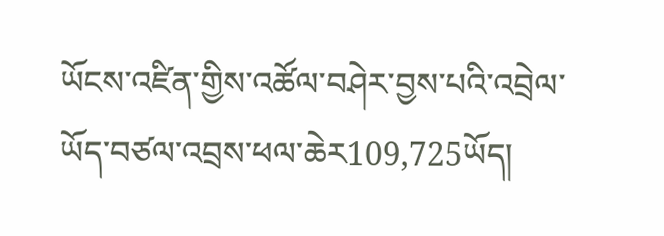ཡོངས་འཛིན་གྱིས་འཚོལ་བཤེར་བྱས་པའི་འབྲེལ་ཡོད་བཙལ་འབྲས་ཕལ་ཆེར109,725ཡོད།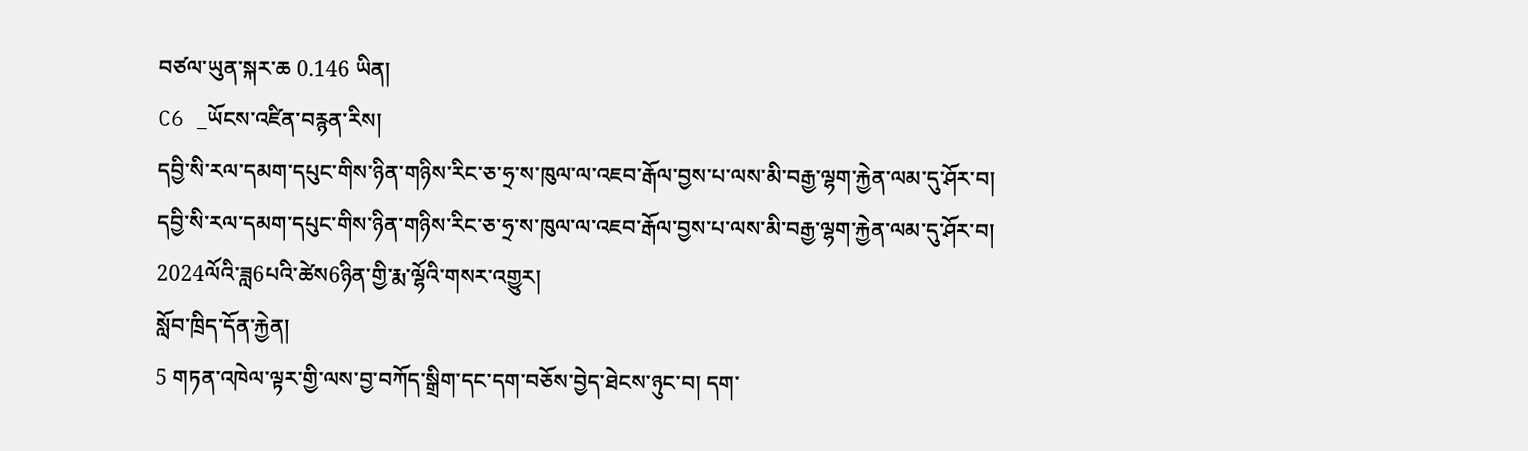བཙལ་ཡུན་སྐར་ཆ 0.146 ཡིན།
C6 _ཡོངས་འཛིན་བརྙན་རིས།
དབྱི་སི་རལ་དམག་དཔུང་གིས་ཉིན་གཉིས་རིང་ཅ་ཧྲ་ས་ཁུལ་ལ་འཇབ་རྒོལ་བྱས་པ་ལས་མི་བརྒྱ་ལྷག་རྐྱེན་ལམ་དུ་ཤོར་བ།
དབྱི་སི་རལ་དམག་དཔུང་གིས་ཉིན་གཉིས་རིང་ཅ་ཧྲ་ས་ཁུལ་ལ་འཇབ་རྒོལ་བྱས་པ་ལས་མི་བརྒྱ་ལྷག་རྐྱེན་ལམ་དུ་ཤོར་བ།
2024ལོའི་ཟླ6པའི་ཚེས6ཉིན་གྱི་རྨ་ལྷོའི་གསར་འགྱུར།
སློབ་ཁྲིད་དོན་རྐྱེན།
5 གཏན་འཁེལ་ལྟར་གྱི་ལས་བྱ་བཀོད་སྒྲིག་དང་དག་བཅོས་བྱེད་ཐེངས་ཉུང་བ། དག་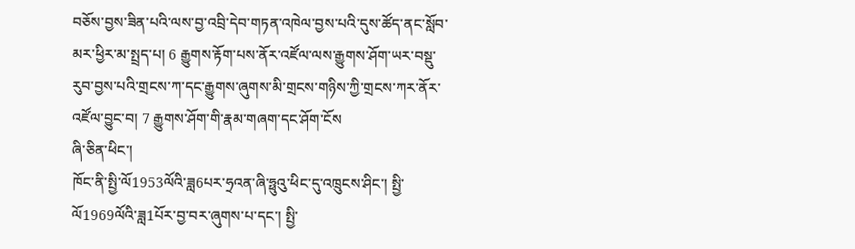བཅོས་བྱས་ཟིན་པའི་ལས་བྱ་འབྲི་དེབ་གཏན་འཁེལ་བྱས་པའི་དུས་ཚོད་ནང་སློབ་མར་ཕྱིར་མ་སྤྲད་པ། 6 རྒྱུགས་རྟོག་པས་ནོར་འཛོལ་ལས་རྒྱུགས་ཤོག་ཡར་བསྡུ་རུབ་བྱས་པའི་གྲངས་ཀ་དང་རྒྱུགས་ཞུགས་མི་གྲངས་གཉིས་ཀྱི་གྲངས་ཀར་ནོར་འཛོལ་བྱུང་བ། 7 རྒྱུགས་ཤོག་གི་རྣམ་གཞག་དང་ཤོག་ངོས
ཞི་ཅིན་ཕིང་།
ཁོང་ནི་སྤྱི་ལོ1953ལོའི་ཟླ6པར་ཧྲའན་ཞི་ཧྥུའུ་ཕིང་དུ་འཁྲུངས་ཤིང་། སྤྱི་ལོ1969ལོའི་ཟླ1པོར་བྱ་བར་ཞུགས་པ་དང་། སྤྱི་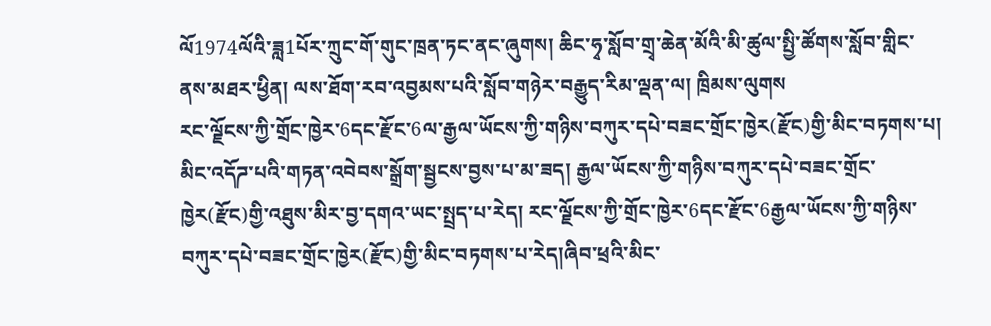ལོ1974ལོའི་ཟླ1པོར་ཀྲུང་གོ་གུང་ཁྲན་ཏང་ནང་ཞུགས། ཆིང་ཧྭ་སློབ་གྲྭ་ཆེན་མོའི་མི་ཚུལ་སྤྱི་ཚོགས་སློབ་གླིང་ནས་མཐར་ཕྱིན། ལས་ཐོག་རབ་འབྱམས་པའི་སློབ་གཉེར་བརྒྱུད་རིམ་ལྡན་ལ། ཁྲིམས་ལུགས
རང་ལྗོངས་ཀྱི་གྲོང་ཁྱེར་6དང་རྫོང་6ལ་རྒྱལ་ཡོངས་ཀྱི་གཉིས་བཀུར་དཔེ་བཟང་གྲོང་ཁྱེར(རྫོང)གྱི་མིང་བཏགས་པ།
མིང་འདོཌ་པའི་གཏན་འབེབས་སྒྲོག་སྦྱངས་བྱས་པ་མ་ཟད། རྒྱལ་ཡོངས་ཀྱི་གཉིས་བཀུར་དཔེ་བཟང་གྲོང་ཁྱེར(རྫོང)གྱི་འཐུས་མིར་བྱ་དགའ་ཡང་སྤྲད་པ་རེད། རང་ལྗོངས་ཀྱི་གྲོང་ཁྱེར་6དང་རྫོང་6རྒྱལ་ཡོངས་ཀྱི་གཉིས་བཀུར་དཔེ་བཟང་གྲོང་ཁྱེར(རྫོང)གྱི་མིང་བཏགས་པ་རེད།ཞིབ་ཕྲའི་མིང་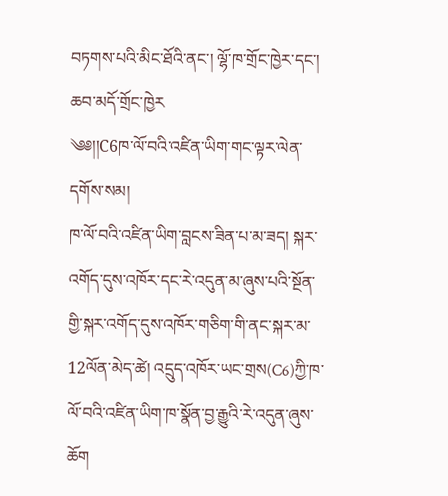བཏགས་པའི་མིང་ཐོའི་ནང་། ལྷོ་ཁ་གྲོང་ཁྱེར་དང་། ཆབ་མདོ་གྲོང་ཁྱེར
༄༅།།C6ཁ་ལོ་བའི་འཛིན་ཡིག་གང་ལྟར་ལེན་དགོས་སམ།
ཁ་ལོ་བའི་འཛིན་ཡིག་བླངས་ཟིན་པ་མ་ཟད། སྐར་འགོད་དུས་འཁོར་དང་རེ་འདུན་མ་ཞུས་པའི་སྔོན་གྱི་སྐར་འགོད་དུས་འཁོར་གཅིག་གི་ནང་སྐར་མ་12ལོན་མེད་ཚེ། འདྲུད་འཁོར་ཡང་གྲས(C6)ཀྱི་ཁ་ལོ་བའི་འཛིན་ཡིག་ཁ་སྣོན་བྱ་རྒྱུའི་རེ་འདུན་ཞུས་ཆོག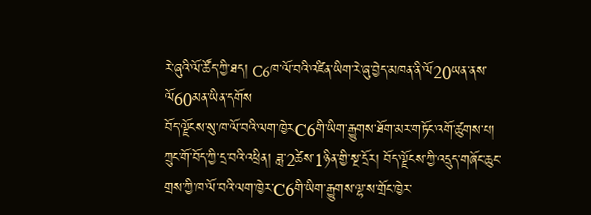རེ་ཞུའི་ལོ་ཚོད་ཀྱི་ཐད། C6ཁ་ལོ་བའི་འཛིན་ཡིག་རེ་ཞུ་བྱེད་མཁན་ནི་ལོ20ཡན་ནས་ལོ60མན་ཡིན་དགོས
བོད་ལྗོངས་སུ་ཁ་ལོ་བའི་ལག་ཁྱེརC6གི་ཡིག་རྒྱུགས་ཐོག་མར་གཏོང་འགོ་ཚུགས་པ།
ཀྲུང་གོ་བོད་ཀྱི་དྲ་བའི་འཕྲིན། ཟླ་2ཚེས་1ཉིན་གྱི་སྔ་དྲོར། བོད་ལྗོངས་ཀྱི་འདྲུད་གཞོང་ཆུང་གྲས་ཀྱི་ཁ་ལོ་བའི་ལག་ཁྱེར་C6གི་ཡིག་རྒྱུགས་ལྷ་ས་གྲོང་ཁྱེར་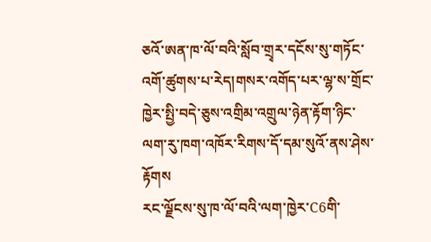ཅའོ་ཨན་ཁ་ལོ་བའི་སློབ་གྲྭར་དངོས་སུ་གཏོང་འགོ་ཚུགས་པ་རེད།གསར་འགོད་པར་ལྷ་ས་གྲོང་ཁྱེར་སྤྱི་བདེ་ཅུས་འགྲིམ་འགྲུལ་ཉེན་རྟོག་ཉིང་ལག་རུ་ཁག་འཁོར་རིགས་དོ་དམ་སུའོ་ནས་ཤེས་རྟོགས
རང་ལྗོངས་སུ་ཁ་ལོ་བའི་ལག་ཁྱེར་C6གི་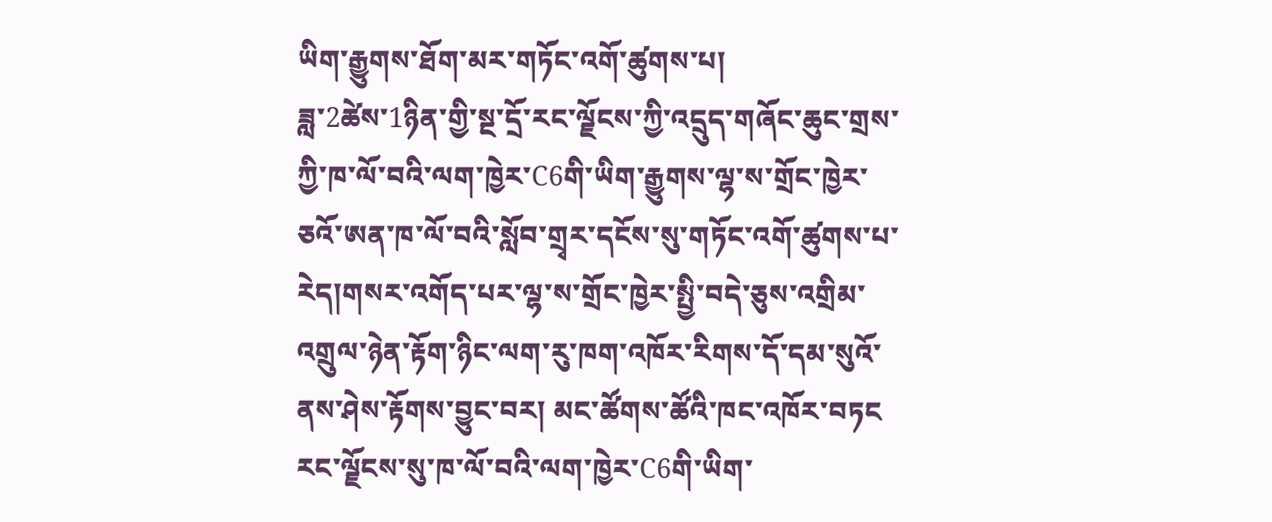ཡིག་རྒྱུགས་ཐོག་མར་གཏོང་འགོ་ཚུགས་པ།
ཟླ་2ཚེས་1ཉིན་གྱི་སྔ་དྲོ་རང་ལྗོངས་ཀྱི་འདྲུད་གཞོང་ཆུང་གྲས་ཀྱི་ཁ་ལོ་བའི་ལག་ཁྱེར་C6གི་ཡིག་རྒྱུགས་ལྷ་ས་གྲོང་ཁྱེར་ཅའོ་ཨན་ཁ་ལོ་བའི་སློབ་གྲྭར་དངོས་སུ་གཏོང་འགོ་ཚུགས་པ་རེད།གསར་འགོད་པར་ལྷ་ས་གྲོང་ཁྱེར་སྤྱི་བདེ་ཅུས་འགྲིམ་འགྲུལ་ཉེན་རྟོག་ཉིང་ལག་རུ་ཁག་འཁོར་རིགས་དོ་དམ་སུའོ་ནས་ཤེས་རྟོགས་བྱུང་བར། མང་ཚོགས་ཚོའི་ཁང་འཁོར་བཏང
རང་ལྗོངས་སུ་ཁ་ལོ་བའི་ལག་ཁྱེར་C6གི་ཡིག་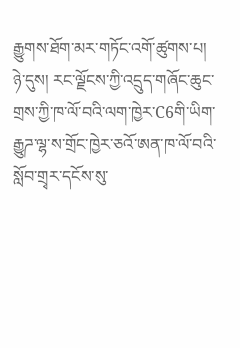རྒྱུགས་ཐོག་མར་གཏོང་འགོ་ཚུགས་པ།
ཉེ་དུས། རང་ལྗོངས་ཀྱི་འདྲུད་གཞོང་ཆུང་གྲས་ཀྱི་ཁ་ལོ་བའི་ལག་ཁྱེར་C6གི་ཡིག་རྒྱུཌ་ལྷ་ས་གྲོང་ཁྱེར་ཅའོ་ཨན་ཁ་ལོ་བའི་སློབ་གྲྭར་དངོས་སུ་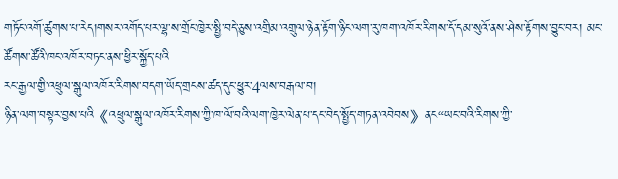གཏོང་འགོ་ཚུགས་པ་རེད།གསར་འགོད་པར་ལྷ་ས་གྲོང་ཁྱེར་སྤྱི་བདེ་ཅུས་འགྲིམ་འགྲུལ་ཉེན་རྟོག་ཉིང་ལག་རུ་ཁག་འཁོར་རིགས་དོ་དམ་སུའོ་ནས་ཤེས་རྟོགས་བྱུང་བར། མང་ཚོགས་ཚོའི་ཁང་འཁོར་བཏང་ནས་ཕྱིར་སྐྱོད་པའི
རང་རྒྱལ་གྱི་འཕྲུལ་སྒུལ་འཁོར་རིགས་བདག་ཡོད་གྲངས་ཚད་དུང་ཕྱུར་4ལས་བརྒལ་བ།
ཉིན་ལག་བསྟར་བྱས་པའི《འཕྲུལ་སྒུལ་འཁོར་རིགས་ཀྱི་ཁ་ལོ་བའི་ལག་ཁྱེར་ལེན་པ་དང་བེད་སྤྱོད་གཏན་འབེབས》ནང“ཡང་བའི་རིགས་ཀྱི་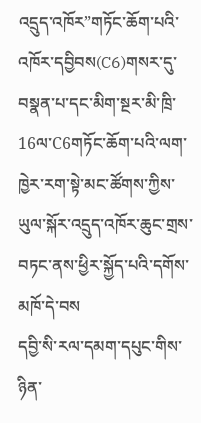འདྲུད་འཁོར”གཏོང་ཆོག་པའི་འཁོར་དབྱིབས(C6)གསར་དུ་བསྣན་པ་དང་མིག་སྔར་མི་ཁྲི་16ལ་C6གཏོང་ཆོག་པའི་ལག་ཁྱེར་རག་སྟེ་མང་ཚོགས་ཀྱིས་ཡུལ་སྐོར་འདྲུད་འཁོར་ཆུང་གྲས་བཏང་ནས་ཕྱིར་སྐྱོད་པའི་དགོས་མཁོ་དེ་བས
དབྱི་སི་རལ་དམག་དཔུང་གིས་ཉིན་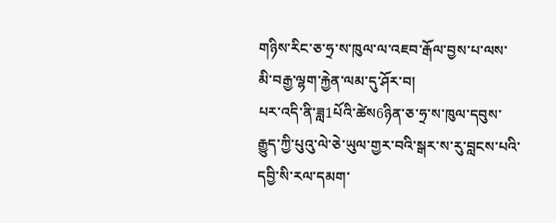གཉིས་རིང་ཅ་ཧྲ་ས་ཁུལ་ལ་འཇབ་རྒོལ་བྱས་པ་ལས་མི་བརྒྱ་ལྷག་རྐྱེན་ལམ་དུ་ཤོར་བ།
པར་འདི་ནི་ཟླ1པོའི་ཚེས6ཉིན་ཅ་ཧྲ་ས་ཁུལ་དབུས་རྒྱུད་ཀྱི་པུའུ་ལེ་ཅེ་ཡུལ་གྱར་བའི་སྒར་ས་རུ་བླངས་པའི་དབྱི་སི་རལ་དམག་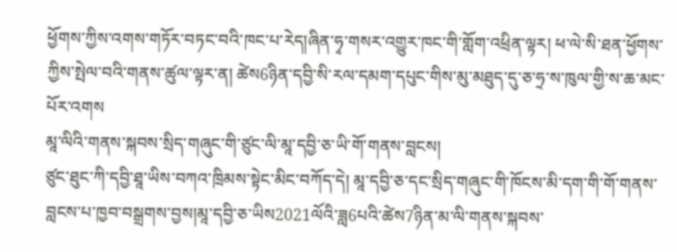ཕྱོགས་ཀྱིས་འགས་གཏོར་བཏང་བའི་ཁང་པ་རེད།ཞིན་ཧྭ་གསར་འགྱུར་ཁང་གི་གློག་འཕྲིན་ལྟར། ཕ་ལེ་སི་ཐན་ཕྱོགས་ཀྱིས་སྤེལ་བའི་གནས་ཚུལ་ལྟར་ན། ཚེས6ཉིན་དབྱི་སི་རལ་དམག་དཔུང་གིས་མུ་མཐུད་དུ་ཅ་ཧྲ་ས་ཁུལ་གྱི་ས་ཆ་མང་པོར་འགས
མཱ་ལིའི་གནས་སྐབས་སྲིད་གཞུང་གི་ཙུང་ལི་མཱ་དབྱི་ཅ་ཡི་གོ་གནས་བླངས།
ཙུང་ཐུང་ཀི་དབྱི་ཐཱ་ཡིས་བཀའ་ཁྲིམས་སྟེང་མིང་བཀོད་དེ། མཱ་དབྱི་ཅ་དང་སྲིད་གཞུང་གི་ཁོངས་མི་དག་གི་གོ་གནས་བླངས་པ་ཁྱབ་བསྒྲགས་བྱས།མཱ་དབྱི་ཅ་ཡིས2021ལོའི་ཟླ6པའི་ཚེས7ཉིན་མ་ལི་གནས་སྐབས་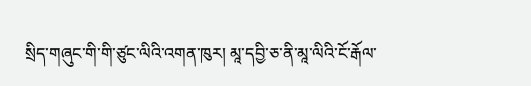སྲིད་གཞུང་གི་གི་ཙུང་ལིའི་འགན་ཁུར། མཱ་དབྱི་ཅ་ནི་མཱ་ལིའི་ངོ་རྒོལ་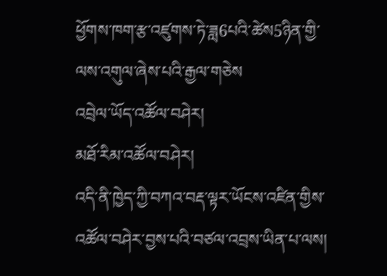ཕྱོགས་ཁག་རྩ་འཛུགས་ཏེ་ཟླ6པའི་ཚེས5ཉིན་གྱི་ལས་འགུལ་ཞེས་པའི་རྒྱལ་གཅེས
འབྲེལ་ཡོད་འཚོལ་བཤེར།
མཐོ་རིམ་འཚོལ་བཤེར།
འདི་ནི་ཁྱེད་ཀྱི་བཀའ་བརྡ་ལྟར་ཡོངས་འཛིན་གྱིས་འཚོལ་བཤེར་བྱས་པའི་བཙལ་འབྲས་ཡིན་པ་ལས།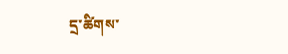དྲ་ཚིགས་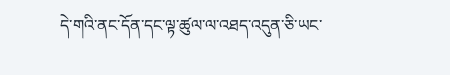དེ་གའི་ནང་དོན་དང་ལྟ་ཚུལ་ལ་འཐད་འདུན་ཅི་ཡང་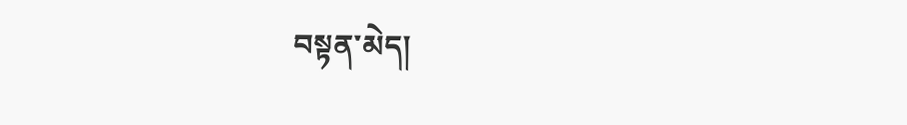བསྟན་མེད།